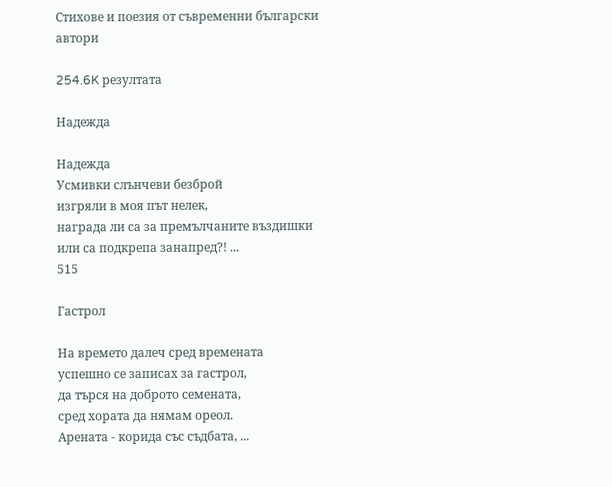Стихове и поезия от съвременни български автори

254.6K резултата

Надежда

Надежда
Усмивки слънчеви безброй
изгряли в моя път нелек,
награда ли са за премълчаните въздишки
или са подкрепа занапред?! ...
515

Гастрол

На времето далеч сред времената
успешно се записах за гастрол,
да търся на доброто семената,
сред хората да нямам ореол.
Арената - корида със съдбата, ...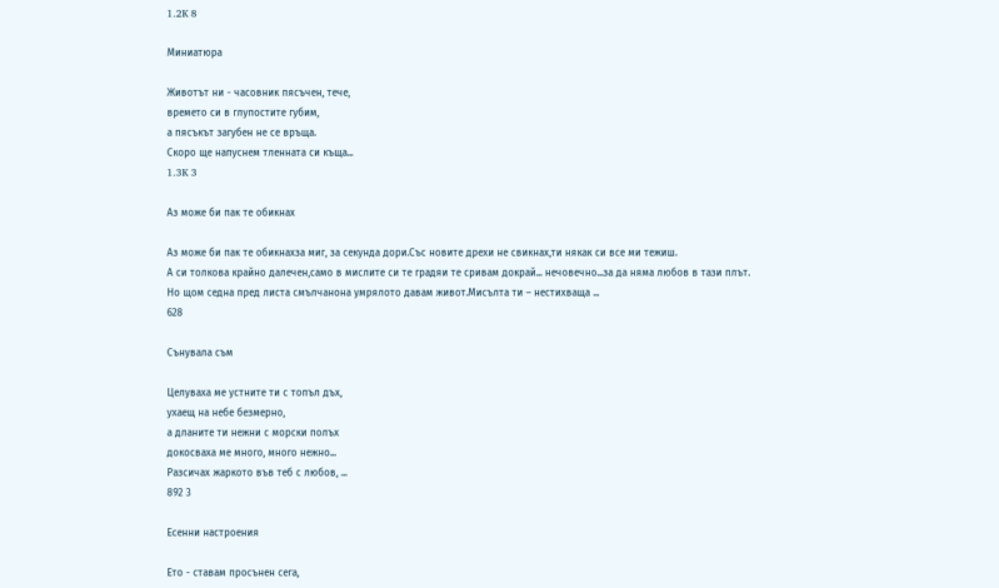1.2K 8

Миниатюра

Животът ни - часовник пясъчен, тече,
времето си в глупостите губим,
а пясъкът загубен не се връща.
Скоро ще напуснем тленната си къща...
1.3K 3

Аз може би пак те обикнах

Аз може би пак те обикнахза миг, за секунда дори.Със новите дрехи не свикнах,ти някак си все ми тежиш.
А си толкова крайно далечен,само в мислите си те градяи те сривам докрай... нечовечно...за да няма любов в тази плът.
Но щом седна пред листа смълчанона умрялото давам живот.Мисълта ти – нестихваща ...
628

Сънувала съм

Целуваха ме устните ти с топъл дъх,
ухаещ на небе безмерно,
а дланите ти нежни с морски полъх
докосваха ме много, много нежно...
Разсичах жаркото във теб с любов, ...
892 3

Есенни настроения

Ето - ставам просънен сега,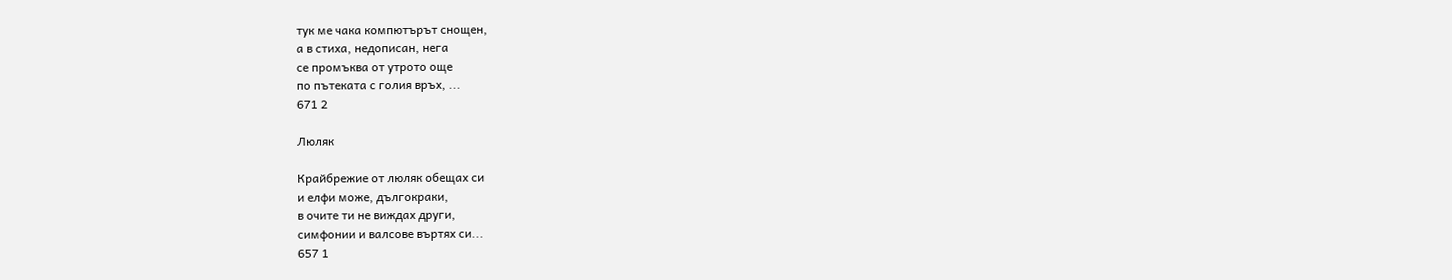тук ме чака компютърът снощен,
а в стиха, недописан, нега
се промъква от утрото още
по пътеката с голия връх, ...
671 2

Люляк

Крайбрежие от люляк обещах си
и елфи може, дългокраки,
в очите ти не виждах други,
симфонии и валсове въртях си...
657 1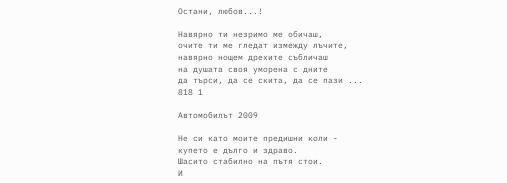Остани, любов...!

Навярно ти незримо ме обичаш,
очите ти ме гледат измежду лъчите,
навярно нощем дрехите събличаш
на душата своя уморена с дните
да търси, да се скита, да се пази ...
818 1

Автомобилът 2009

Не си като моите предишни коли -
купето е дълго и здраво.
Шасито стабилно на пътя стои.
И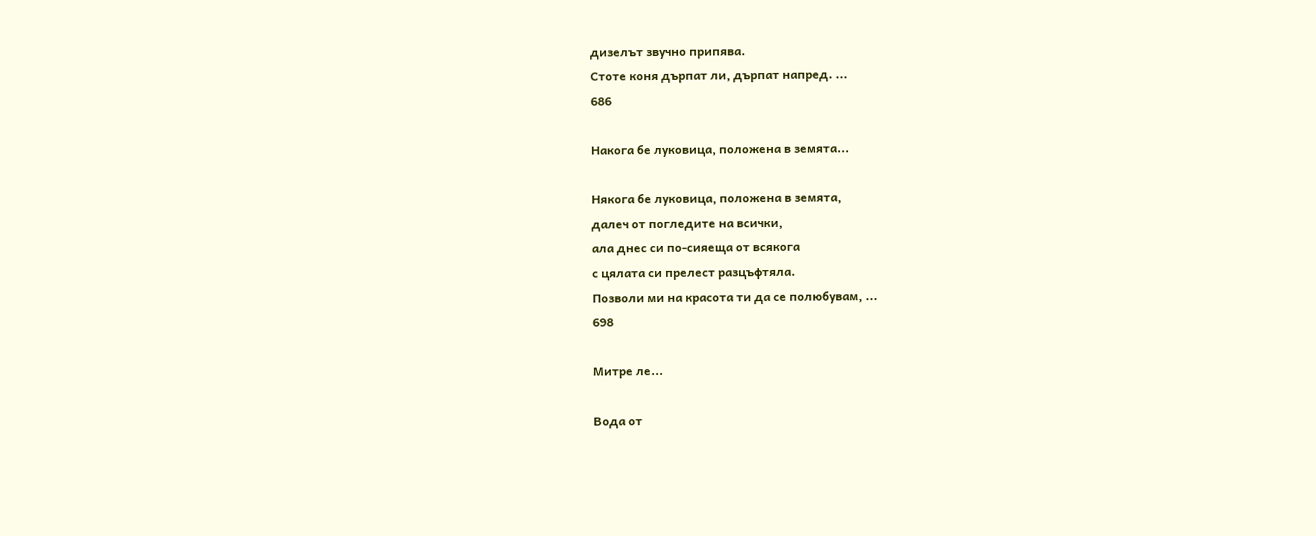дизелът звучно припява.
Стоте коня дърпат ли, дърпат напред. ...
686

Накога бе луковица, положена в земята...

Някога бе луковица, положена в земята,
далеч от погледите на всички,
ала днес си по-сияеща от всякога
с цялата си прелест разцъфтяла.
Позволи ми на красота ти да се полюбувам, ...
698

Митре ле...

Вода от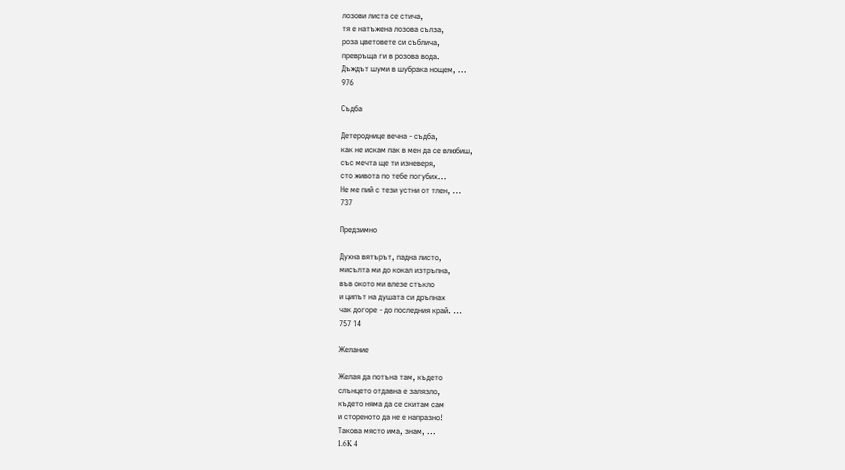лозови листа се стича,
тя е натъжена лозова сълза,
роза цветовете си съблича,
превръща ги в розова вода.
Дъждът шуми в шубрака нощем, ...
976

Съдба

Детероднице вечна - съдба,
как не искам пак в мен да се влюбиш,
със мечта ще ти изневеря,
сто живота по тебе погубих...
Не ме пий с тези устни от тлен, ...
737

Предзимно

Духна вятърът, падна листо,
мисълта ми до кокал изтръпна,
във окото ми влезе стъкло
и ципът на душата си дръпнах
чак догоре - до последния край. ...
757 14

Желание

Желая да потъна там, където
слънцето отдавна е залязло,
където няма да се скитам сам
и стореното да не е напразно!
Такова място има, знам, ...
1.6K 4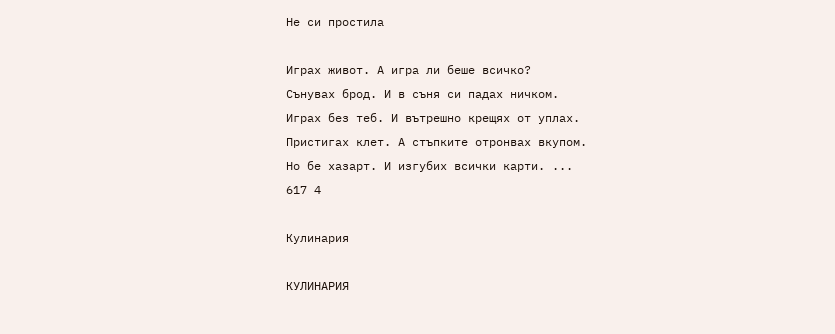Не си простила

Играх живот. А игра ли беше всичко?
Сънувах брод. И в съня си падах ничком.
Играх без теб. И вътрешно крещях от уплах.
Пристигах клет. А стъпките отронвах вкупом.
Но бе хазарт. И изгубих всички карти. ...
617 4

Кулинария

КУЛИНАРИЯ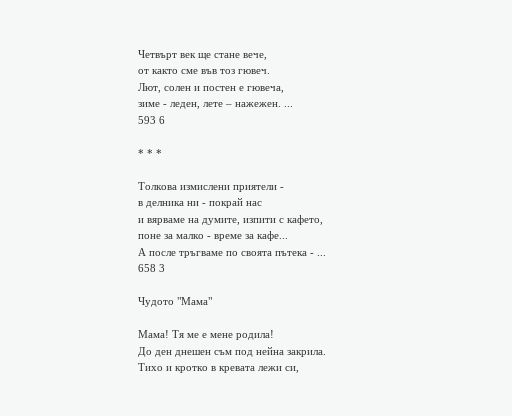Четвърт век ще стане вече,
от както сме във тоз гювеч.
Лют, солен и постен е гювеча,
зиме - леден, лете – нажежен. ...
593 6

* * *

Толкова измислени приятели -
в делника ни - покрай нас
и вярваме на думите, изпити с кафето,
поне за малко - време за кафе...
А после тръгваме по своята пътека - ...
658 3

Чудото "Мама"

Мама! Тя ме е мене родила!
До ден днешен съм под нейна закрила.
Тихо и кротко в кревата лежи си,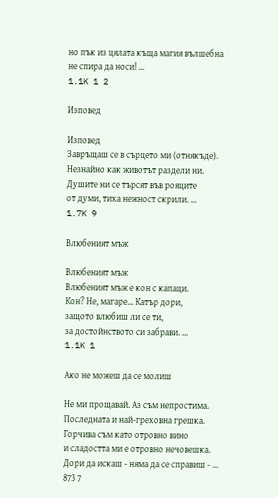но пък из цялата къща магия вълшебна
не спира да носи! ...
1.1K 1 2

Изповед

Изповед
Завръщаш се в сърцето ми (отнякъде).
Незнайно как животът раздели ни.
Душите ни се търсят във рояците
от думи, тиха нежност скрили. ...
1.7K 9

Влюбеният мъж

Влюбеният мъж
Влюбеният мъж е кон с капаци.
Кон? Не, магаре... Катър дори,
защото влюбиш ли се ти,
за достойнството си забрави. ...
1.1K 1

Ако не можеш да се молиш

Не ми прощавай. Аз съм непростима.
Последната и най-греховна грешка.
Горчива съм като отровно вино
и сладостта ми е отровно нечовешка.
Дори да искаш - няма да се справиш - ...
873 7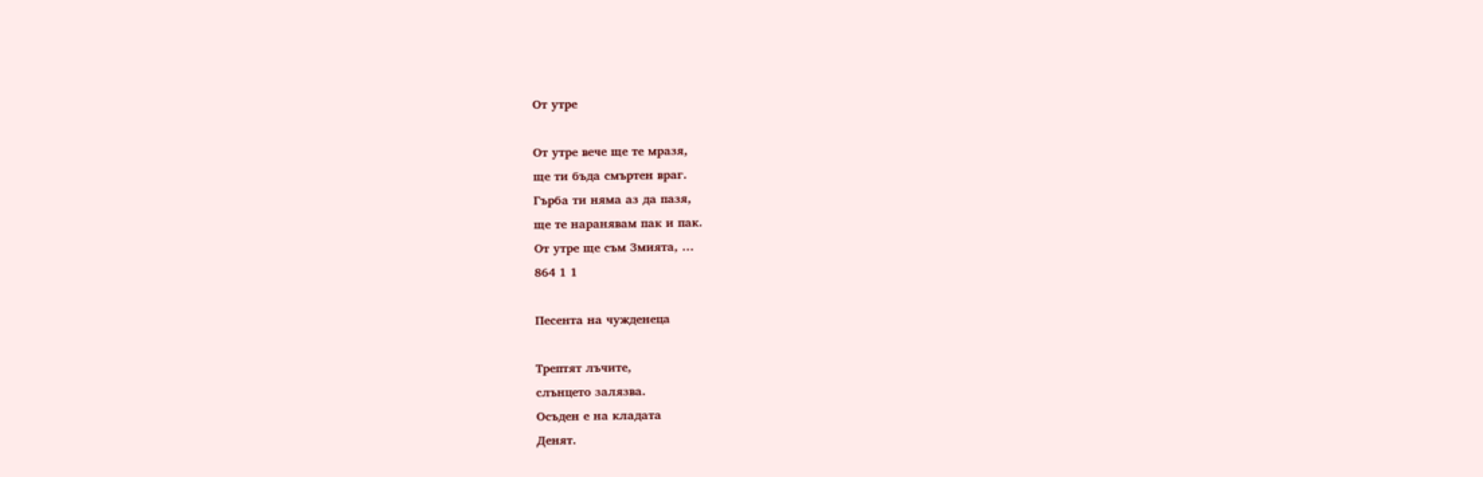От утре

От утре вече ще те мразя,
ще ти бъда смъртен враг.
Гърба ти няма аз да пазя,
ще те наранявам пак и пак.
От утре ще съм Змията, ...
864 1 1

Песента на чужденеца

Трептят лъчите,
слънцето залязва.
Осъден е на кладата
Денят.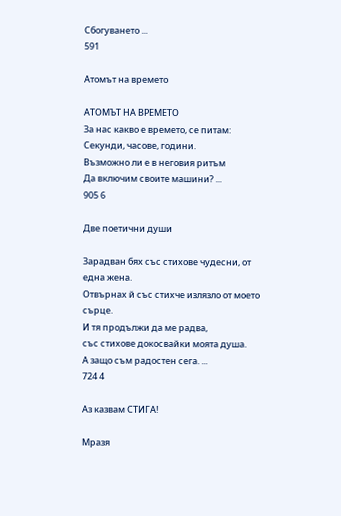Сбогуването ...
591

Атомът на времето

АТОМЪТ НА ВРЕМЕТО
За нас какво е времето, се питам:
Секунди, часове, години.
Възможно ли е в неговия ритъм
Да включим своите машини? ...
905 6

Две поетични души

Зарадван бях със стихове чудесни, от една жена.
Отвърнах й със стихче излязло от моето сърце.
И тя продължи да ме радва,
със стихове докосвайки моята душа.
А защо съм радостен сега. ...
724 4

Аз казвам СТИГА!

Мразя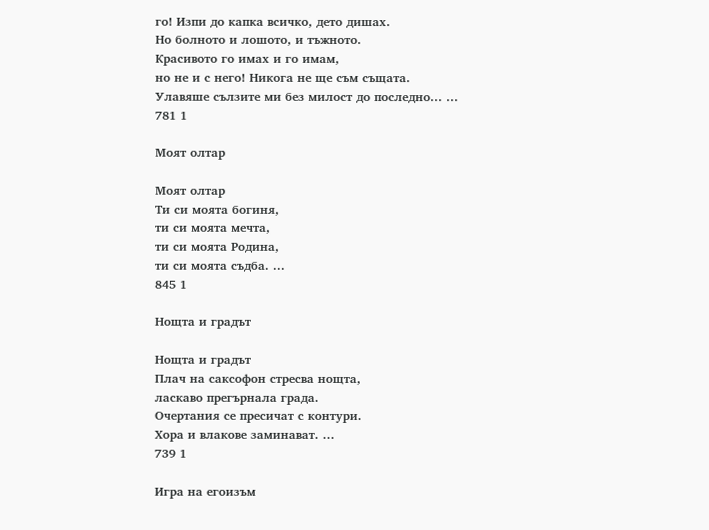го! Изпи до капка всичко, дето дишах.
Но болното и лошото, и тъжното.
Красивото го имах и го имам,
но не и с него! Никога не ще съм същата.
Улавяше сълзите ми без милост до последно... ...
781 1

Моят олтар

Моят олтар
Ти си моята богиня,
ти си моята мечта,
ти си моята Родина,
ти си моята съдба. ...
845 1

Нощта и градът

Нощта и градът
Плач на саксофон стресва нощта,
ласкаво прегърнала града.
Очертания се пресичат с контури.
Хора и влакове заминават. ...
739 1

Игра на егоизъм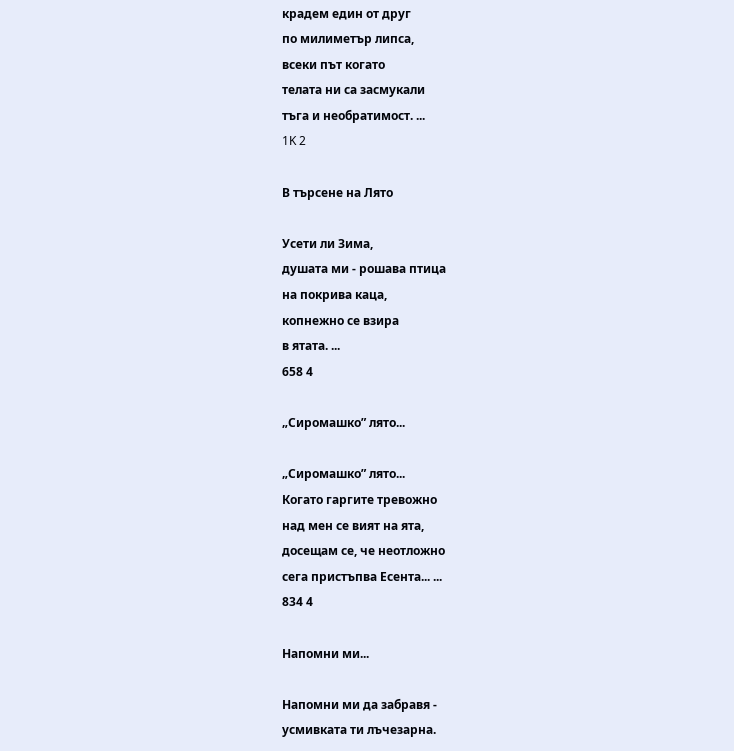крадем един от друг
по милиметър липса,
всеки път когато
телата ни са засмукали
тъга и необратимост. ...
1K 2

В търсене на Лято

Усети ли Зима,
душата ми - рошава птица
на покрива каца,
копнежно се взира
в ятата. ...
658 4

„Сиромашко” лято...

„Сиромашко” лято...
Когато гаргите тревожно
над мен се вият на ята,
досещам се, че неотложно
сега пристъпва Есента... ...
834 4

Напомни ми...

Напомни ми да забравя -
усмивката ти лъчезарна.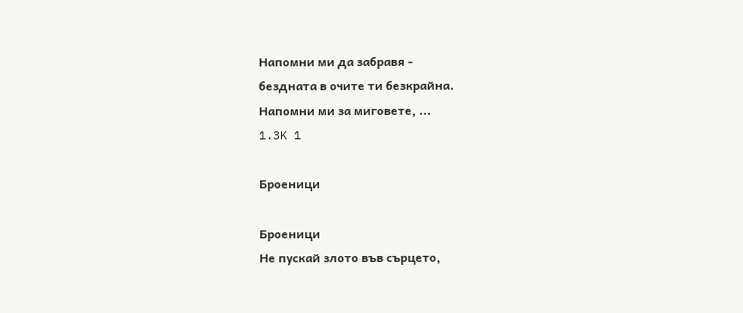Напомни ми да забравя -
бездната в очите ти безкрайна.
Напомни ми за миговете, ...
1.3K 1

Броеници

Броеници
Не пускай злото във сърцето,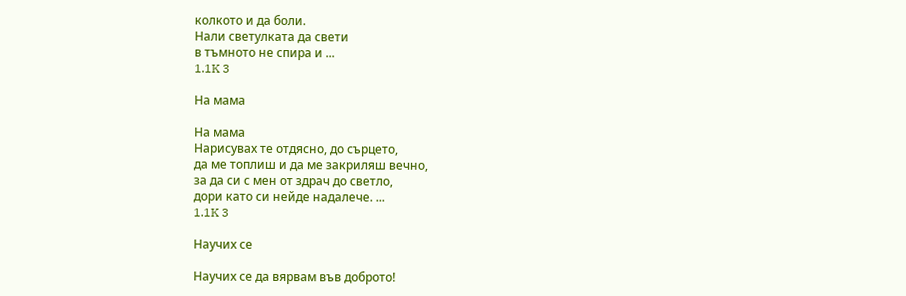колкото и да боли.
Нали светулката да свети
в тъмното не спира и ...
1.1K 3

На мама

На мама
Нарисувах те отдясно, до сърцето,
да ме топлиш и да ме закриляш вечно,
за да си с мен от здрач до светло,
дори като си нейде надалече. ...
1.1K 3

Научих се

Научих се да вярвам във доброто!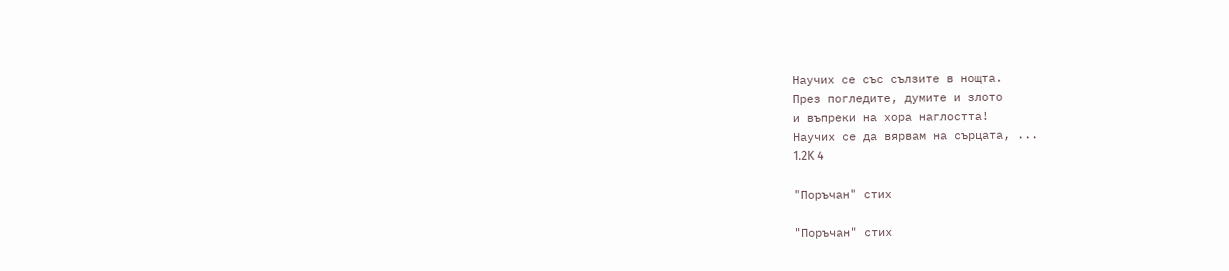Научих се със сълзите в нощта.
През погледите, думите и злото
и въпреки на хора наглостта!
Научих се да вярвам на сърцата, ...
1.2K 4

"Поръчан" стих

"Поръчан" стих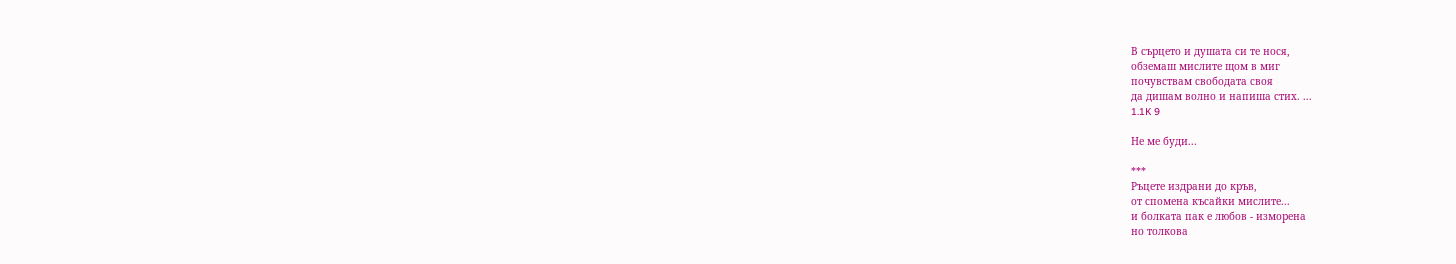В сърцето и душата си те нося,
обземаш мислите щом в миг
почувствам свободата своя
да дишам волно и напиша стих. ...
1.1K 9

Не ме буди...

***
Ръцете издрани до кръв,
от спомена късайки мислите...
и болката пак е любов - изморена
но толкова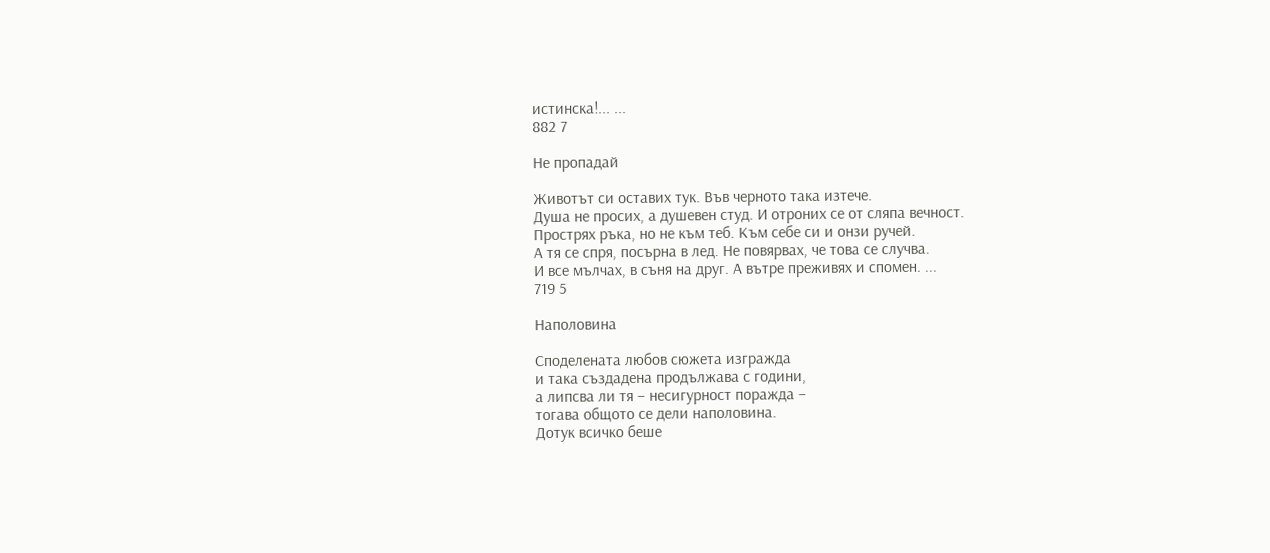истинска!... ...
882 7

Не пропадай

Животът си оставих тук. Във черното така изтече.
Душа не просих, а душевен студ. И отроних се от сляпа вечност.
Прострях ръка, но не към теб. Към себе си и онзи ручей.
А тя се спря, посърна в лед. Не повярвах, че това се случва.
И все мълчах, в съня на друг. А вътре преживях и спомен. ...
719 5

Наполовина

Споделената любов сюжета изгражда
и така създадена продължава с години,
а липсва ли тя – несигурност поражда –
тогава общото се дели наполовина.
Дотук всичко беше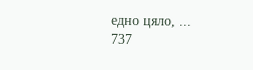едно цяло, ...
737